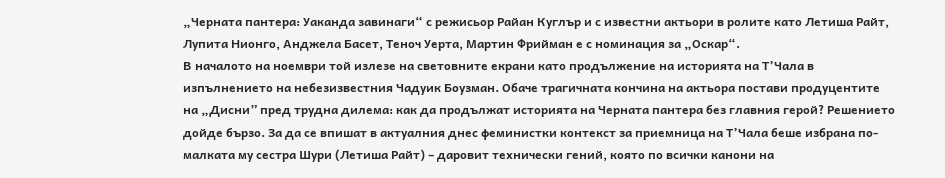„Черната пантера: Уаканда завинаги“ с режисьор Райан Куглър и с известни актьори в ролите като Летиша Райт, Лупита Нионго, Анджела Басет, Теноч Уерта, Мартин Фрийман е с номинация за „Оскар“.
В началото на ноември той излезе на световните екрани като продължение на историята на Т’Чала в изпълнението на небезизвестния Чадуик Боузман. Обаче трагичната кончина на актьора постави продуцентите на „Дисни” пред трудна дилема: как да продължат историята на Черната пантера без главния герой? Решението дойде бързо. За да се впишат в актуалния днес феминистки контекст за приемница на Т’Чала беше избрана по-малката му сестра Шури (Летиша Райт) – даровит технически гений, която по всички канони на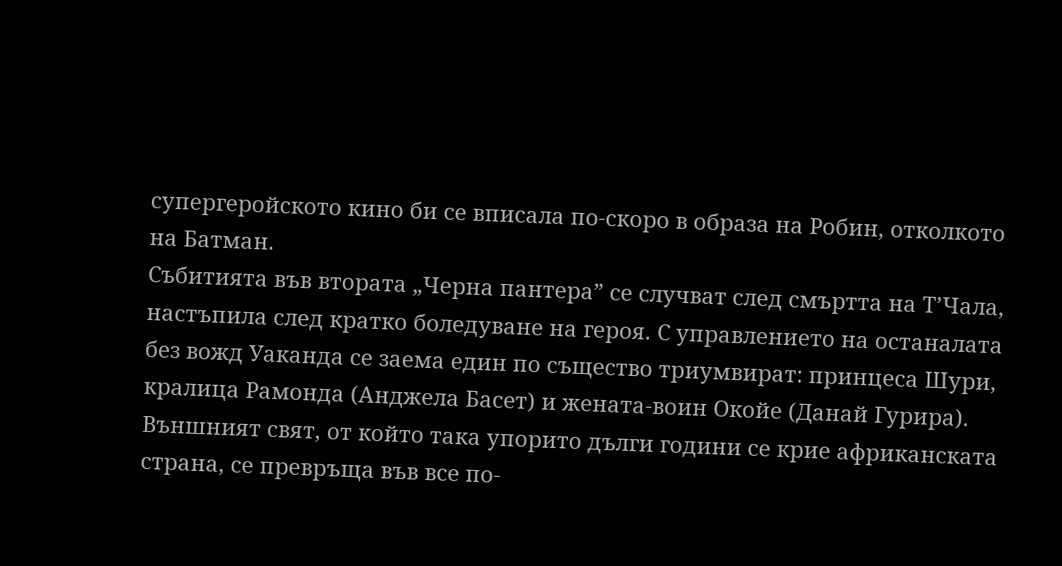супергеройското кино би се вписала по-скоро в образа на Робин, отколкото на Батман.
Събитията във втората „Черна пантера” се случват след смъртта на Т’Чала, настъпила след кратко боледуване на героя. С управлението на останалата без вожд Уаканда се заема един по същество триумвират: принцеса Шури, кралица Рамонда (Анджела Басет) и жената-воин Окойе (Данай Гурира). Външният свят, от който така упорито дълги години се крие африканската страна, се превръща във все по-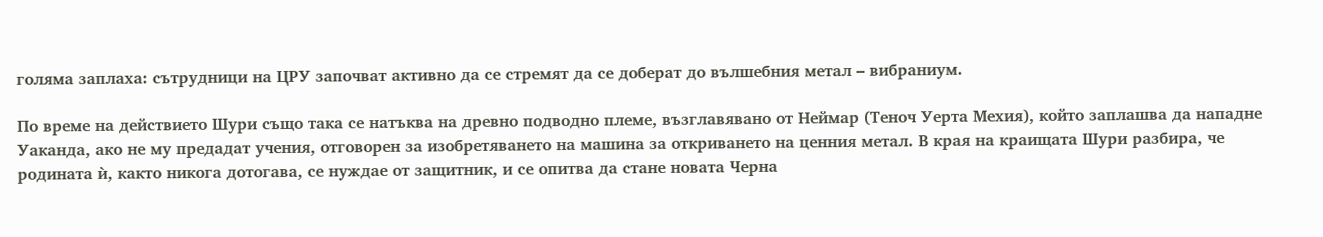голяма заплаха: сътрудници на ЦРУ започват активно да се стремят да се доберат до вълшебния метал – вибраниум.

По време на действието Шури също така се натъква на древно подводно племе, възглавявано от Неймар (Теноч Уерта Мехия), който заплашва да нападне Уаканда, ако не му предадат учения, отговорен за изобретяването на машина за откриването на ценния метал. В края на краищата Шури разбира, че родината ѝ, както никога дотогава, се нуждае от защитник, и се опитва да стане новата Черна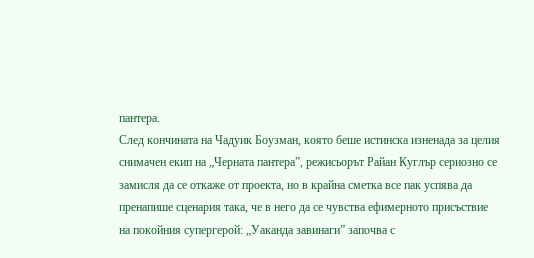пантера.
След кончината на Чадуик Боузман, която беше истинска изненада за целия снимачен екип на „Черната пантера”, режисьорът Райан Куглър сериозно се замисля да се откаже от проекта, но в крайна сметка все пак успява да пренапише сценария така, че в него да се чувства ефимерното присъствие на покойния супергерой: „Уаканда завинаги” започва с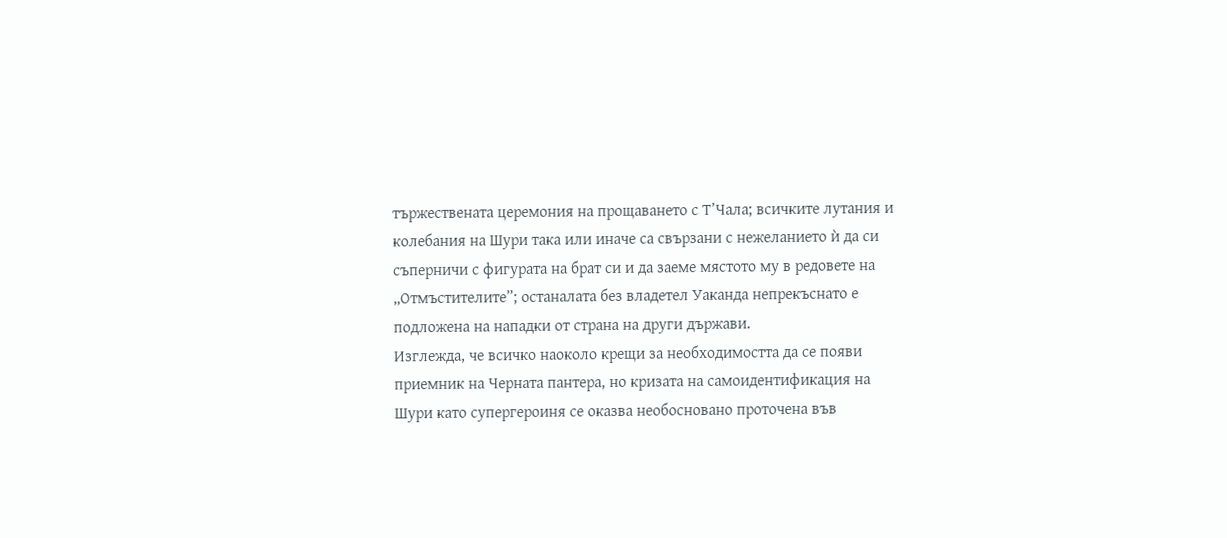тържествената церемония на прощаването с Т’Чала; всичките лутания и колебания на Шури така или иначе са свързани с нежеланието ѝ да си съперничи с фигурата на брат си и да заеме мястото му в редовете на „Отмъстителите”; останалата без владетел Уаканда непрекъснато е подложена на нападки от страна на други държави.
Изглежда, че всичко наоколо крещи за необходимостта да се появи приемник на Черната пантера, но кризата на самоидентификация на Шури като супергероиня се оказва необосновано проточена във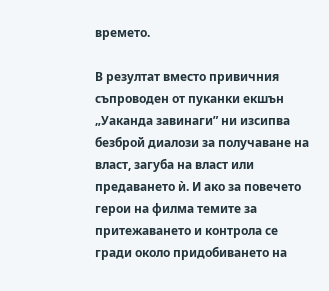времето.

В резултат вместо привичния съпроводен от пуканки екшън „Уаканда завинаги” ни изсипва безброй диалози за получаване на власт, загуба на власт или предаването ѝ. И ако за повечето герои на филма темите за притежаването и контрола се гради около придобиването на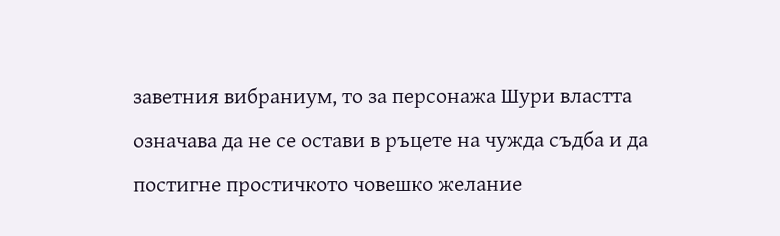заветния вибраниум, то за персонажа Шури властта означава да не се остави в ръцете на чужда съдба и да постигне простичкото човешко желание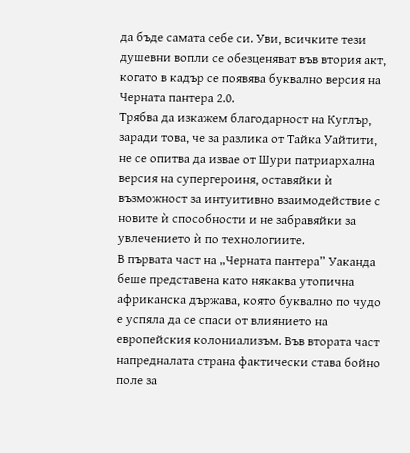да бъде самата себе си. Уви, всичките тези душевни вопли се обезценяват във втория акт, когато в кадър се появява буквално версия на Черната пантера 2.0.
Трябва да изкажем благодарност на Куглър, заради това, че за разлика от Тайка Уайтити, не се опитва да извае от Шури патриархална версия на супергероиня, оставяйки ѝ възможност за интуитивно взаимодействие с новите ѝ способности и не забравяйки за увлечението ѝ по технологиите.
В първата част на „Черната пантера” Уаканда беше представена като някаква утопична африканска държава, която буквално по чудо е успяла да се спаси от влиянието на европейския колониализъм. Във втората част напредналата страна фактически става бойно поле за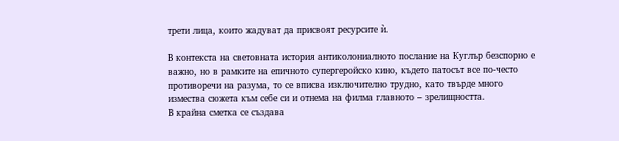трети лица, които жадуват да присвоят ресурсите ѝ.

В контекста на световната история антиколониалното послание на Куглър безспорно е важно, но в рамките на епичното супергеройско кино, където патосът все по-често противоречи на разума, то се вписва изключително трудно, като твърде много измества сюжета към себе си и отнема на филма главното – зрелищността.
В крайна сметка се създава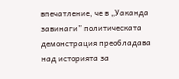впечатление, че в „Уаканда завинаги” политическата демонстрация преобладава над историята за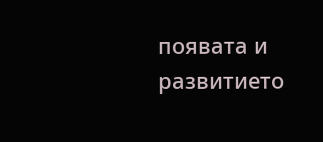появата и развитието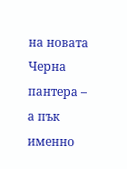на новата Черна пантера – а пък именно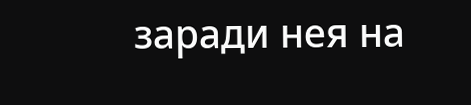заради нея на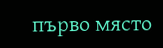първо място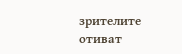зрителите отиват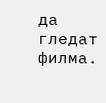да гледат филма.